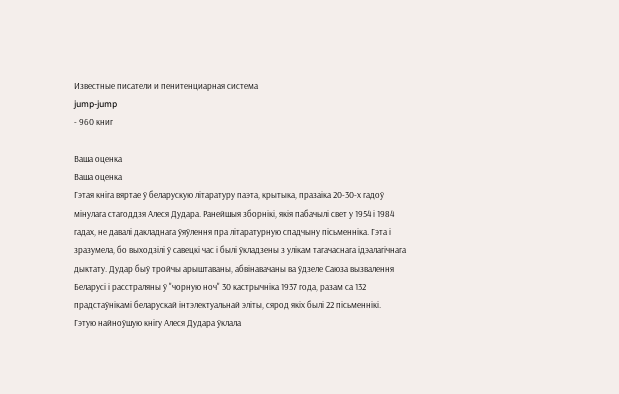Известные писатели и пенитенциарная система
jump-jump
- 960 книг

Ваша оценка
Ваша оценка
Гэтая кніга вяртае ў беларускую літаратуру паэта, крытыка, празаіка 20-30-х гадоў мінулага стагоддзя Алеся Дудара. Ранейшыя зборнікі, якія пабачылі свет у 1954 і 1984 гадах, не давалі дакладнага ўяўлення пра літаратурную спадчыну пісьменніка. Гэта і зразумела, бо выходзілі ў савецкі час і былі ўкладзены з улікам тагачаснага ідэалагічнага дыктату. Дудар быў тройчы арыштаваны, абвінавачаны ва ўдзеле Саюза вызвалення Беларусі і расстраляны ў "чорную ноч" 30 кастрычніка 1937 года, разам са 132 прадстаўнікамі беларускай інтэлектуальнай эліты, сярод якіх былі 22 пісьменнікі.
Гэтую найноўшую кнігу Алеся Дудара ўклала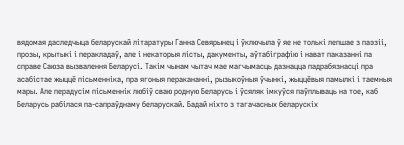вядомая даследчыца беларускай літаратуры Ганна Севярынец і ўключыла ў яе не толькі лепшае з паэзіі, прозы, крытыкі і перакладаў, але і некаторыя лісты, дакументы, аўтабіграфію і нават паказанні па справе Саюза вызвалення Беларусі. Такім чынам чытач мае магчымасць дазнацца падрабязнасці пра асабістае жыццё пісьменніка, пра ягоныя перакананні, рызыкоўныя ўчынкі, жыццёвыя памылкі і таемныя мары. Але перадусім пісьменнік любіў сваю родную Беларусь і ўсяляк імкуўся паўплываць на тое, каб Беларусь рабілася па-сапраўднаму беларускай. Бадай ніхто з тагачасных беларускіх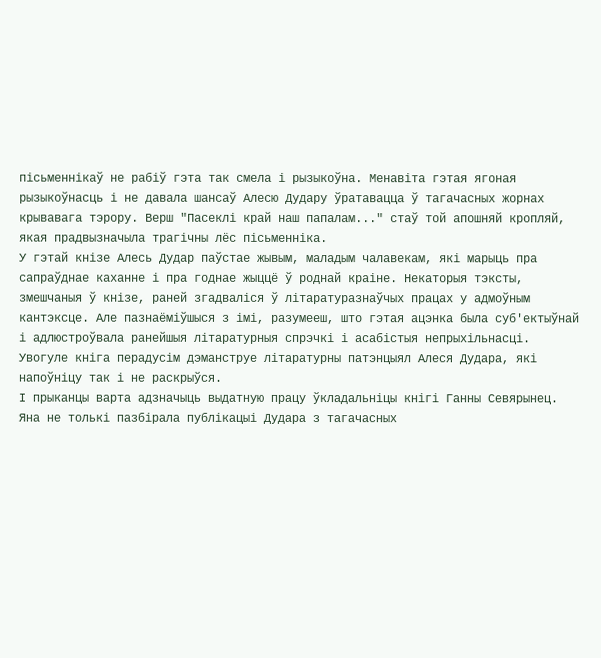пісьменнікаў не рабіў гэта так смела і рызыкоўна. Менавіта гэтая ягоная рызыкоўнасць і не давала шансаў Алесю Дудару ўратавацца ў тагачасных жорнах крывавага тэрору. Верш "Пасеклі край наш папалам..." стаў той апошняй кропляй, якая прадвызначыла трагічны лёс пісьменніка.
У гэтай кнізе Алесь Дудар паўстае жывым, маладым чалавекам, які марыць пра сапраўднае каханне і пра годнае жыццё ў роднай краіне. Некаторыя тэксты, змешчаныя ў кнізе, раней згадваліся ў літаратуразнаўчых працах у адмоўным кантэксце. Але пазнаёміўшыся з імі, разумееш, што гэтая ацэнка была суб'ектыўнай і адлюстроўвала ранейшыя літаратурныя спрэчкі і асабістыя непрыхільнасці.
Увогуле кніга перадусім дэманструе літаратурны патэнцыял Алеся Дудара, які напоўніцу так і не раскрыўся.
І прыканцы варта адзначыць выдатную працу ўкладальніцы кнігі Ганны Севярынец. Яна не толькі пазбірала публікацыі Дудара з тагачасных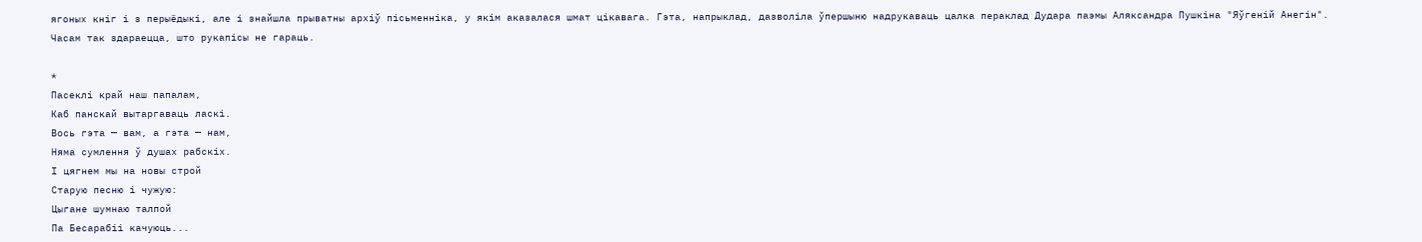ягоных кніг і з перыёдыкі, але і знайшла прыватны архіў пісьменніка, у якім аказалася шмат цікавага. Гэта, напрыклад, дазволіла ўпершыню надрукаваць цалка пераклад Дудара паэмы Аляксандра Пушкіна "Яўгеній Анегін". Часам так здараецца, што рукапісы не гараць.

*
Пасеклі край наш папалам,
Каб панскай вытаргаваць ласкі.
Вось гэта — вам, а гэта — нам,
Няма сумлення ў душах рабскіх.
І цягнем мы на новы строй
Старую песню і чужую:
Цыгане шумнаю талпой
Па Бесарабіі качуюць...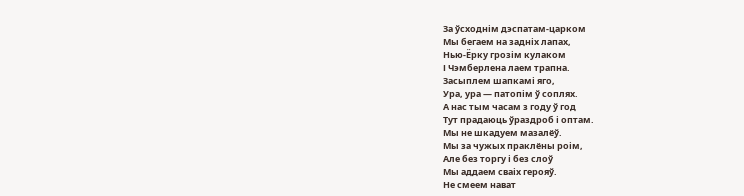За ўсходнім дэспатам-царком
Мы бегаем на задніх лапах,
Нью-Ёрку грозім кулаком
І Чэмберлена лаем трапна.
Засыплем шапкамі яго,
Ура, ура — патопім ў соплях.
А нас тым часам з году ў год
Тут прадаюць ўраздроб і оптам.
Мы не шкадуем мазалёў.
Мы за чужых праклёны роім,
Але без торгу і без слоў
Мы аддаем сваіх герояў.
Не смеем нават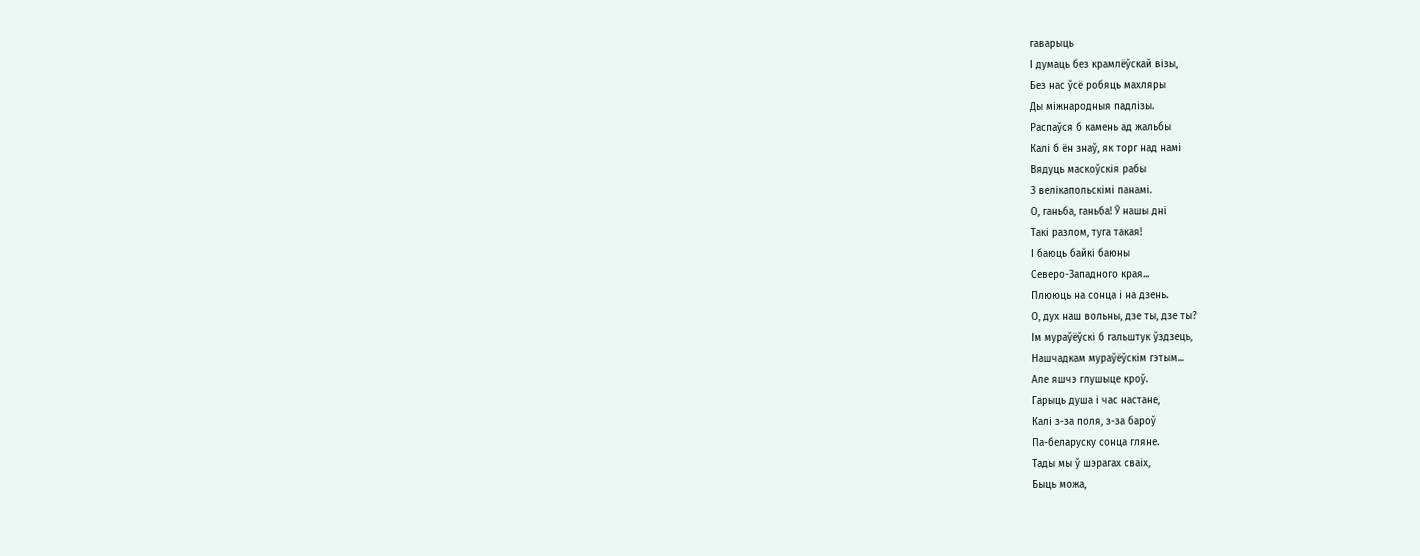гаварыць
І думаць без крамлёўскай візы,
Без нас ўсё робяць махляры
Ды міжнародныя падлізы.
Распаўся б камень ад жальбы
Калі б ён знаў, як торг над намі
Вядуць маскоўскія рабы
З велікапольскімі панамі.
О, ганьба, ганьба! Ў нашы дні
Такі разлом, туга такая!
І баюць байкі баюны
Северо-Западного края...
Плююць на сонца і на дзень.
О, дух наш вольны, дзе ты, дзе ты?
Ім мураўёўскі б гальштук ўздзець,
Нашчадкам мураўёўскім гэтым...
Але яшчэ глушыце кроў.
Гарыць душа і час настане,
Калі з-за поля, з-за бароў
Па-беларуску сонца гляне.
Тады мы ў шэрагах сваіх,
Быць можа,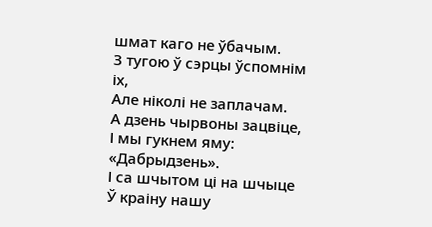шмат каго не ўбачым.
З тугою ў сэрцы ўспомнім іх,
Але ніколі не заплачам.
А дзень чырвоны зацвіце,
І мы гукнем яму: «Дабрыдзень».
І са шчытом ці на шчыце
Ў краіну нашу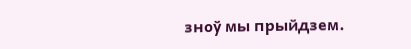зноў мы прыйдзем.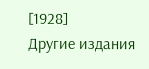[1928]
Другие издания